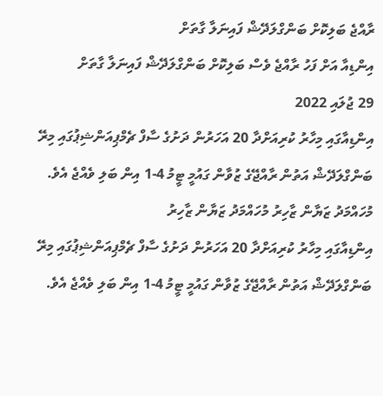ރާއްޖެ ބަލިކޮށް ބަންގްލަދޭޝް ފައިނަލާ ގާތަށް
އިންޑިއާ އަށް ފަހު ރާއްޖެ ވެސް ބަލިކޮށް ބަންގްލަދޭޝް ފައިނަލާ ގާތަށް
29 ޖުލައި 2022
އިންޑިއާގައި މިހާރު ކުރިއަށްދާ 20 އަހަރުން ދަށުގެ ސާފް ޗެމްޕިއަންޝިޕުގައި މިރޭ ބަންގްލަދޭޝް އަތުން ރާއްޖޭގެ ޒުވާން ގައުމީ ޓީމު 4-1 އިން ބަލި ވެއްޖެ އެވެ.
މުހައްމަދު ޒަޔާން ޒާހިރު މުހައްމަދު ޒަޔާން ޒާހިރު
އިންޑިއާގައި މިހާރު ކުރިއަށްދާ 20 އަހަރުން ދަށުގެ ސާފް ޗެމްޕިއަންޝިޕުގައި މިރޭ ބަންގްލަދޭޝް އަތުން ރާއްޖޭގެ ޒުވާން ގައުމީ ޓީމު 4-1 އިން ބަލި ވެއްޖެ އެވެ.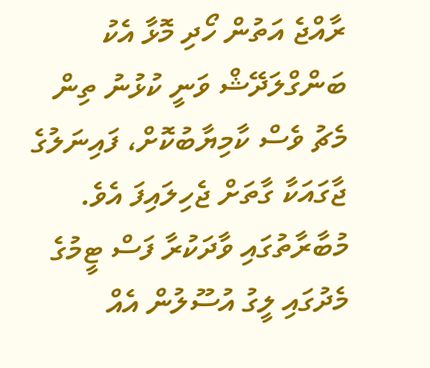ރާއްޖެ އަތުން ހޯދި މޮޅާ އެކު ބަންގްލަދޭޝް ވަނީ ކުޅުނު ތިން މެޗު ވެސް ކާމިޔާބުކޮށް، ފައިނަލުގެ ޖާގައަކާ ގާތަށް ޖެހިލައިފަ އެވެ. މުބާރާތުގައި ވާދަކުރާ ފަސް ޓީމުގެ މެދުގައި ލީގު އުސޫލުން އެއް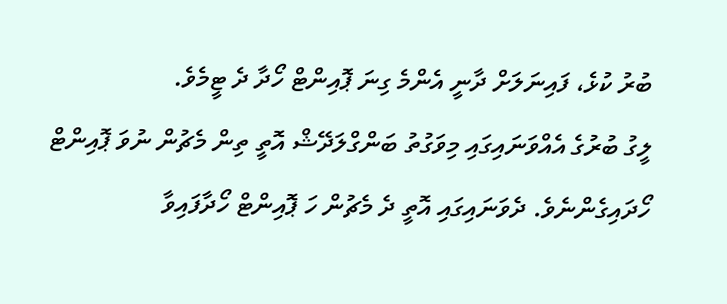ބުރު ކުޅެ، ފައިނަލަށް ދާނީ އެންމެ ގިނަ ޕޮއިންޓް ހޯދާ ދެ ޓީމެވެ.
ލީގު ބުރުގެ އެއްވަނައިގައި މިވަގުތު ބަންގްލަދޭޝް އޮތީ ތިން މެޗުން ނުވަ ޕޮއިންޓް ހޯދައިގެންނެވެ. ދެވަނައިގައި އޮތީ ދެ މެޗުން ހަ ޕޮއިންޓް ހޯދާފައިވާ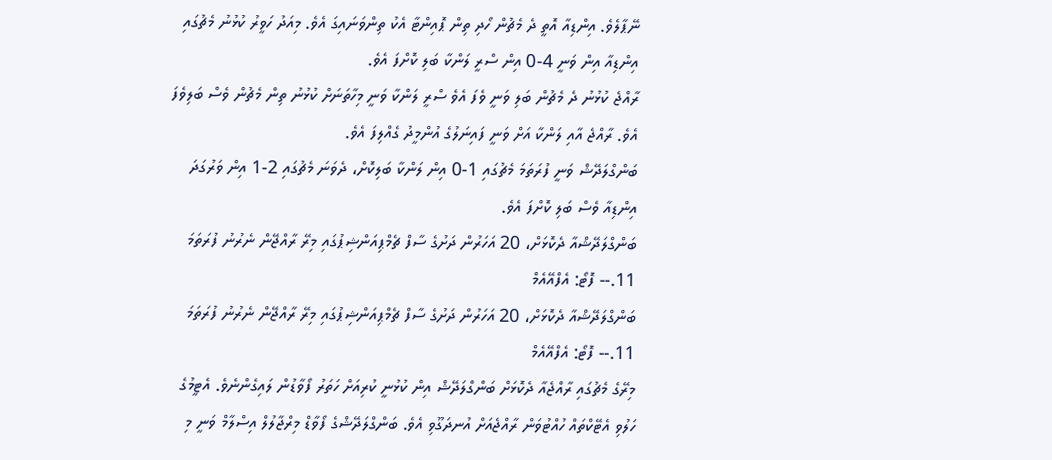ނޭޕާލެވެ. އިންޑިއާ އޮތީ ދެ މެޗުން ހޯދި ތިން ޕޮއިންޓާ އެކު ތިންވަނައިގަ އެވެ. މިއަދު ހަވީރު ކުޅުނު މެޗުގައި އިންޑިއާ އިން ވަނީ 4-0 އިން ސްރީ ލަންކާ ބަލި ކޮށްފަ އެވެ.
ރާއްޖެ ކުޅުނު ދެ މެޗުން ބަލި ވަނީ ވެފަ އެވެ ސްރީ ލަންކާ ވަނީ މިހާތަނަށް ކުޅުނު ތިން މެޗުން ވެސް ބަލިވެފަ އެވެ. ރާއްޖެ އާއި ލަންކާ އަށް ވަނީ ފައިނަލުގެ އުންމީދު ގެއްލިފަ އެވެ.
ބަންގްލަދޭޝް ވަނީ ފުރަތަމަ މެޗުގައި 1-0 އިން ލަންކާ ބަލިކޮށް، ދެވަނަ މެޗުގައި 2-1 އިން ވަރުގަދަ އިންޑިއާ ވެސް ބަލި ކޮށްފަ އެވެ.
ބަންގްލަދޭޝްއާ ދެކޮޅަށް، 20 އަހަރުން ދަށުގެ ސާފް ޗެމްޕިއަންޝިޕުގައި މިރޭ ރާއްޖޭން ނެރުނު ފުރަތަމަ 11.-- ފޮޓޯ: އެފްއޭއެމް
ބަންގްލަދޭޝްއާ ދެކޮޅަށް، 20 އަހަރުން ދަށުގެ ސާފް ޗެމްޕިއަންޝިޕުގައި މިރޭ ރާއްޖޭން ނެރުނު ފުރަތަމަ 11.-- ފޮޓޯ: އެފްއޭއެމް
މިރޭގެ މެޗުގައި ރާއްޖެއާ ދެކޮޅަށް ބަންގްލަދޭޝް އިން ކުޅުނީ ކުރިއަށް ހަތަރު ފޯވާޑުން ލައިގެންނެވެ. އެޓީމުގެ ހަލުވި އެޓޭކްތައް ހުއްޓުވަން ރާއްޖެއަށް އުނދަގޫވި އެވެ. ބަންގްލަދޭޝްގެ ފޯވާޑް މިރްޖާލުލް އިސްލާމް ވަނީ މި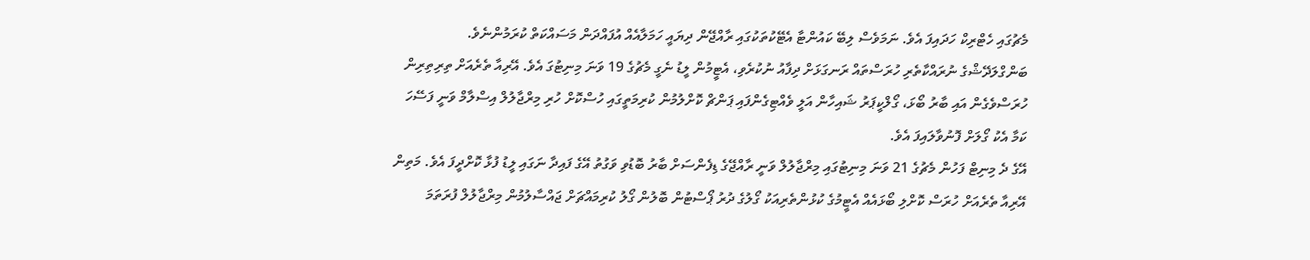މެޗުގައި ހެޓްރިކް ހަދައިފަ އެވެ. ނަމަވެސް ލިބޭ ކައުންޓާ އެޓޭކުތަކުގައި ރާއްޖޭން ދިޔައީ ހަމަލާއެއް އުފައްދަން މަސައްކަތް ކުރަމުންނެވެ.
ބަންގްލަދޭޝްގެ ނުރައްކާތެރި ހުރަސްތައް ރަނގަޅަށް ދިފާއު ނުކުރެވި، އެޓީމުން ލީޑު ނެގީ މެޗުގެ 19 ވަނަ މިނިޓުގަ އެވެ. އޭރިއާ ތެރެއަށް ތިރިތިރިން ހުރަސްވެގެން އައި ބާރު ބޯޅަ، ގޯލްކީޕަރު ޝައިހާން އަލީ ވެއްޓިގެންފައި ޕަންޗް ކޮށްލުމުން ކުރިމަތީގައި ހުސްކޮށް ހުރި މިރްޖާލުލް އިސްލާމް ވަނީ ފަސޭހަ ކަމާ އެކު ގޯލަށް ފޮނުވާލައިފަ އެވެ.
އޭގެ ދެ މިނިޓް ފަހުން މެޗުގެ 21 ވަނަ މިނިޓުގައި މިރްޖާލުލް ވަނީ ރާއްޖޭގެ ޑިފެންސަށް ބާރު ބޮޑުވި ވަގުތު އޭގެ ފައިދާ ނަގައި ލީޑު ފުޅާ ކޮށްދީފަ އެވެ. މަތިން އޭރިއާ ތެރެއަށް ހުރަސް ކޮށްލި ބޯޅައެއް އެޓީމުގެ ކުޅުންތެރިއަކު ގޯލުގެ ދުރު ޕޯސްޓުން ބޮލުން ގޯލު ކުރިމައްޗަށް ޖައްސާލުމުން މިރްޖާލުލް ފުރަތަމަ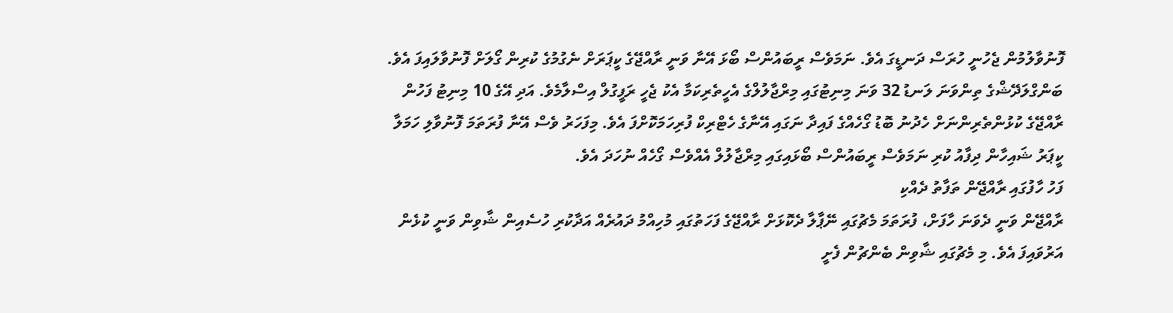ފޮނުވާލުމުން ޖެހުނީ ހުރަސް ދަނޑީގަ އެވެ. ނަމަވެސް ރީބައުންސް ބޯޅަ އޭނާ ވަނީ ރާއްޖޭގެ ކީޕަރަށް ނެގުމުގެ ކުރިން ގޯލަށް ފޮނުވާލައިފަ އެވެ.
ބަންގްލަދޭޝްގެ ތިންވަނަ ލަނޑު 32 ވަނަ މިނިޓުގައި މިރްޖާލުލްގެ އެހީތެރިކަމާ އެކު ޖެހީ ރަފީގުލް އިސްލާމެވެ. އަދި އޭގެ 10 މިނިޓު ފަހުން ރާއްޖޭގެ ކުޅުންތެރިންނަށް ހެދުނު ބޮޑު ގޯހެއްގެ ފައިދާ ނަގައި އޭނާގެ ހެޓްރިކް ފުރިހަމަކޮށްފަ އެވެ. މިފަހަރު ވެސް އޭނާ ފުރަތަމަ ފޮނުވާލި ހަމަލާ ކީޕަރު ޝައިހާން ދިފާއު ކުރި ނަމަވެސް ރީބައުންސް ބޯޅައިގައި މިރްޖާލުލް އެއްވެސް ގޯހެއް ނުހަދަ އެވެ.
ފަހު ހާފުގައި ރާއްޖޭން ތަފާތު ދެއްކި
ރާއްޖޭން ވަނީ ދެވަނަ ހާފަށް، ފުރަތަމަ މެޗުގައި ނޭޕާލާ ދެކޮޅަށް ރާއްޖޭގެ ފަހަތުގައި މުހިއްމު ދައުރެއް އަދާކުރި ހުސެއިން ޝާވިން ވަނީ ކުޅެން އަރުވައިފަ އެވެ. މި މެޗުގައި ޝާވިން ބެންޗުން ފެށީ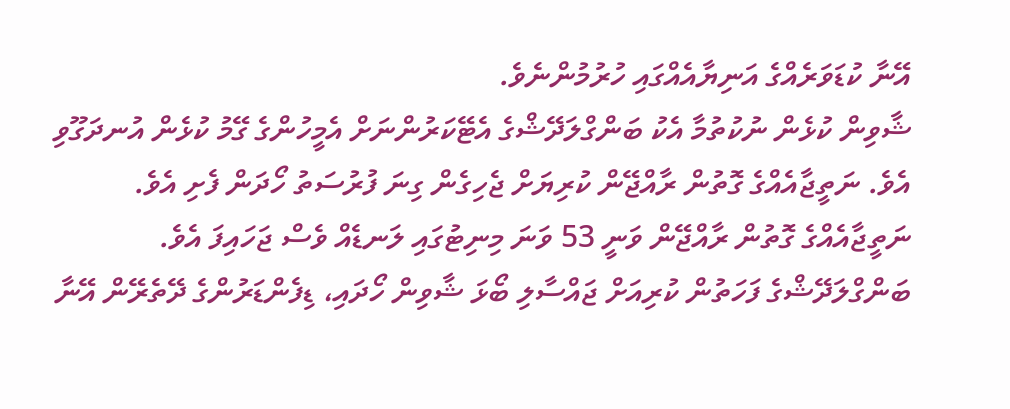އޭނާ ކުޑަވަރެއްގެ އަނިޔާއެއްގައި ހުރުމުންނެވެ.
ޝާވިން ކުޅެން ނުކުތުމާ އެކު ބަންގްލަދޭޝްގެ އެޓޭކަރުންނަށް އެމީހުންގެ ގޭމު ކުޅެން އުނދަގޫވި އެވެ. ނަތީޖާއެއްގެ ގޮތުން ރާއްޖޭން ކުރިޔަށް ޖެހިގެން ގިނަ ފުރުސަތު ހޯދަން ފެށި އެވެ. ނަތީޖާއެއްގެ ގޮތުން ރާއްޖޭން ވަނީ 53 ވަނަ މިނިޓުގައި ލަނޑެއް ވެސް ޖަހައިފަ އެވެ. ބަންގްލަދޭޝްގެ ފަހަތުން ކުރިއަށް ޖައްސާލި ބޯޅަ ޝާވިން ހޯދައި، ޑިފެންޑަރުންގެ ދޭތެރޭން އޭނާ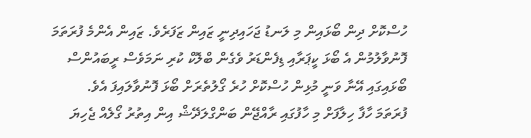ހުސްކޮށް ދިން ބޯޅައިން މި ލަނޑު ޖަހައިދިނީ ޒައިން ޒަފަރެވެ. ޒައިން އެންމެ ފުރަތަމަ ފޮނުވާލުމުން އެ ބޯޅަ ކީޕަރާއި ޑިފެންޑަރު ވެގެން ބްލޮކް ކުރި ނަމަވެސް ރީބައުންސް ބޯޅައިގައި އޭނާ ވަނީ މުޅިން ހުސްކޮށް ހުރެ ގޯލުތެރަށް ބޯޅަ ފޮނުވާލައިފަ އެވެ.
ފުރަތަމަ ހާފާ ހިލާފަށް މި ހާފުގައި ރާއްޖޭން ބަންގްލަދޭޝް އިން އިތުރު ގޯލެއް ޖެހިޔަ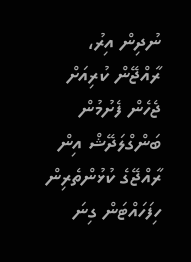ނުދިން އިރު، ރާއްޖޭން ކުރިއަށް ޖެހެން ފެށުމުން ބަންގްލަދޭޝް އިން ރާއްޖޭގެ ކުޅުންތެރިން ހިފަހައްޓަން ގިނަ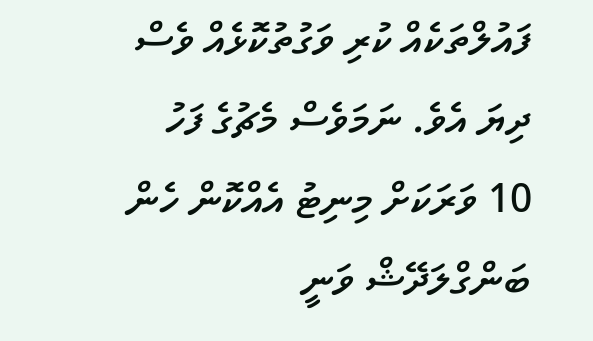ފައުލްތަކެއް ކުރި ވަގުތުކޮޅެއް ވެސް ދިޔަ އެވެ. ނަމަވެސް މެޗުގެ ފަހު 10 ވަރަކަށް މިނިޓު އެއްކޮން ހެން ބަންގްލަދޭޝް ވަނީ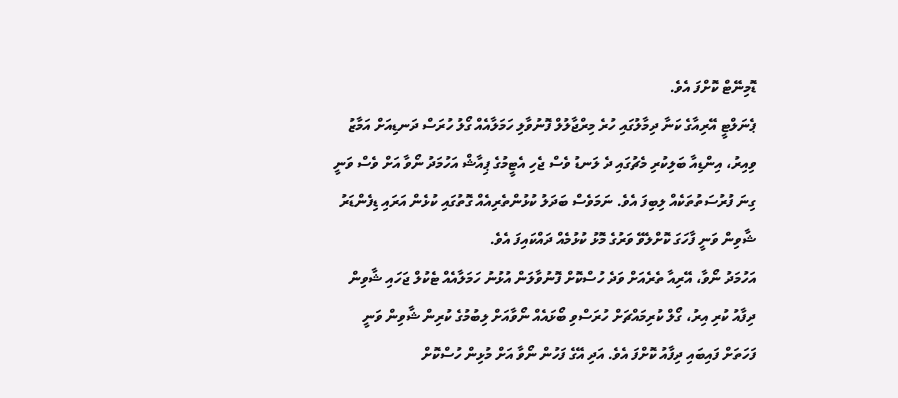ޑޮމިނޭޓް ކޮށްފަ އެވެ.
ޕެނަލްޓީ އޭރިއާގެ ކަނާ ދިމާލުގައި ހުރެ މިރްޖާލުލް ފޮނުވާލި ހަމަލާއެއް ގޯލު ހުރަސް ދަނޑިއަށް އަމާޒު ވިއިރު، އިންޑިއާ ބަލިކުރި މެޗުގައި ދެ ލަނޑު ވެސް ޖެހި އެޓީމުގެ ޕިއާޝް އަހުމަދު ނޯވާ އަށް ވެސް ވަނީ ގިނަ ފުރުސަތުތަކެއް ލިބިފަ އެވެ. ނަމަވެސް ބަދަލު ކުޅުންތެރިއެއް ގޮތުގައި ކުޅެން އަރައި ޑިފެންޑަރު ޝާވިން ވަނީ ފާހަގަ ކޮށްލެވޭ ވަރުގެ މޮޅު ކުޅުމެއް ދައްކައިފަ އެވެ.
އަހުމަދު ނޯވާ، އޭރިއާ ތެރެއަށް ވަދެ ހުސްކޮށް ފޮނުވާލަން އުޅުނު ހަމަލާއެއް ޓެކުލް ޖަހައި ޝާވިން ދިފާއު ކުރި އިރު، ގޯލް ކުރިމައްޗަށް ހުރަސްވި ބޯޅައެއް ނޯވާއަށް ލިބުމުގެ ކުރިން ޝާވިން ވަނީ ފަހަތަށް ފައިބައި ދިފާއު ކޮށްފަ އެވެ. އަދި އޭގެ ފަހުން ނޯވާ އަށް މުޅިން ހުސްކޮށް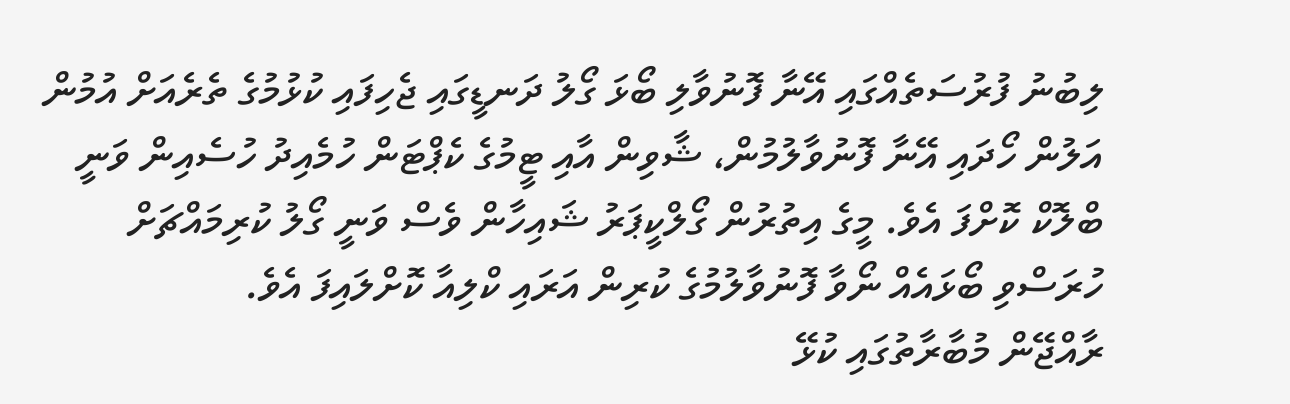ލިބުނު ފުރުސަތެއްގައި އޭނާ ފޮނުވާލި ބޯޅަ ގޯލު ދަނޑީގައި ޖެހިފައި ކުޅުމުގެ ތެރެއަށް އުމުން އަލުން ހޯދައި އޭނާ ފޮނުވާލުމުން، ޝާވިން އާއި ޓީމުގެ ކެޕްޓަން ހުމެއިދު ހުސެއިން ވަނީ ބްލޮކް ކޮށްފަ އެވެ. މީގެ އިތުރުން ގޯލްކީޕަރު ޝައިހާން ވެސް ވަނީ ގޯލު ކުރިމައްޗަށް ހުރަސްވި ބޯޅައެއް ނޯވާ ފޮނުވާލުމުގެ ކުރިން އަރައި ކްލިއާ ކޮށްލައިފަ އެވެ.
ރާއްޖޭން މުބާރާތުގައި ކުޅޭ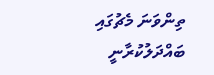ތިންވަނަ މެޗުގައި ބައްދަލުކުރާނީ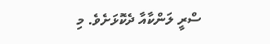ސްރީ ލަންކާއާ ދެކޮޅަށެވެ. މި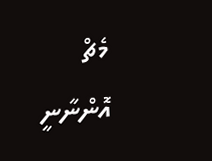މެޗް އޮންނާނީ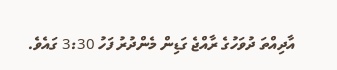އާދިއްތަ ދުވަހުގެ ރާއްޖެ ގަޑިން މެންދުރު ފަހު 3:30 ގައެވެ.